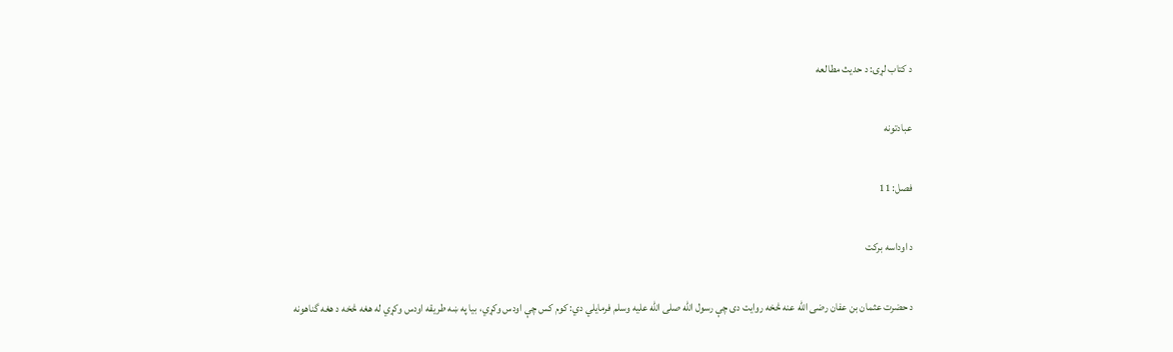د کتاب لړۍ: د حديث مطالعه

عبادتونه

فصل: 11

د اوداسه برکت

د حضرت عثمان بن عفان رضى الله عنه څخه روايت دى چې رسول الله صلى الله عليه وسلم فرمايلي دي: کوم کس چې اودس وکړي، بيا په ښه طريقه اودس وکړي له هغه څخه د هغه گناهونه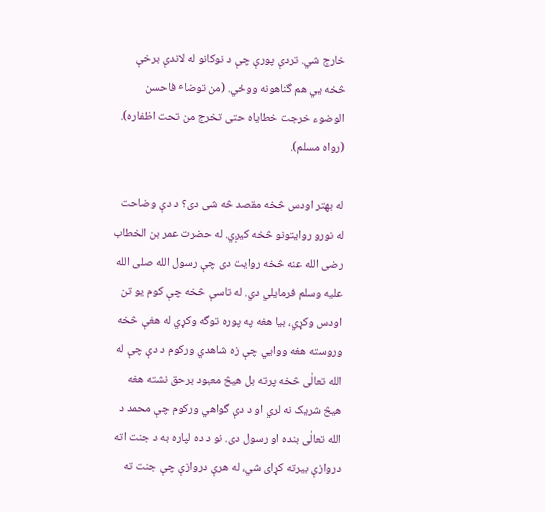خارج شي. تردې پورې چې د نوکانو له لاندې برخې څخه يي هم گناهونه ووځي. (من توضاٴ فاحسن الوضوء خرجت خطاياه حتى تخرج من تحت اظفاره). (رواه مسلم).

له بهتر اودس څخه مقصد څه شى دى؟ د دې وضاحت له نورو روايتونو څخه کيږي. له حضرت عمر بن الخطاب رضى الله عنه څخه روايت دى چې رسول الله صلى الله عليه وسلم فرمايلي دي. له تاسې څخه چې کوم يو تن اودس وکړي، بيا هغه په پوره توگه وکړي له هغې څخه وروسته هغه ووايي چې زه شاهدي ورکوم د دې چې له الله تعالٰى څخه پرته بل هيڅ معبود برحق نشته هغه هيڅ شريک نه لري او د دې گواهي ورکوم چې محمد د الله تعالٰى بنده او رسول دى. نو د ده لپاره به د جنت اته دروازې بيرته کړاى شي، له هرې دروازې چې جنت ته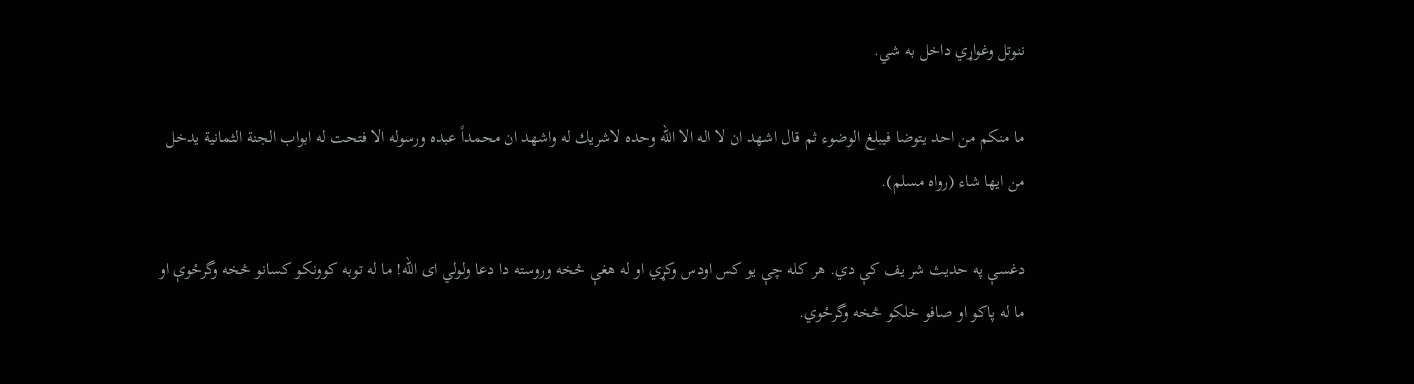ننوتل وغواړي داخل به شي.

ما منکم من احد يتوضا فيبلغ الوضوء ثم قال اشهد ان لا اله الا الله وحده لاشريك له واشهد ان محمداً عبده ورسوله الا فتحت له ابواب الجنة الثمانية يدخل من ايها شاء (رواه مسلم).

دغسې په حديث شر يف کې دي. هر کله چې يو کس اودس وکړي او له هغې څخه وروسته دا دعا ولولي اى الله! ما له توبه کوونکو کسانو څخه وگرځوې او ما له پاکو او صافو خلکو څخه وگرځوي.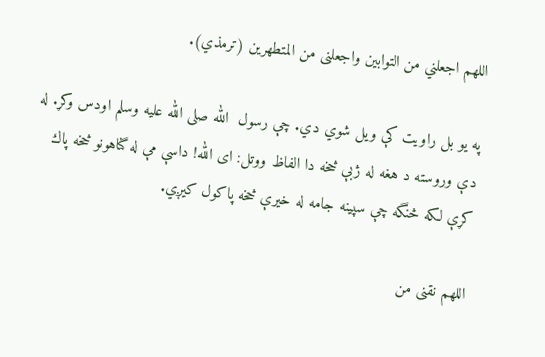اللهم اجعلني من التوابين واجعلنى من المتطهرين (ترمذي).

په يو بل راويت کې ويل شوي دي. چې رسول  الله صلى الله عليه وسلم اودس وکړ. له دې وروسته د هغه له ژبې څخه دا الفاظ ووتل: اى الله! داسې مې له گناهونو څخه پاك کړې لکه څنگه چې سپينه جامه له خيرې څخه پاکول کيږي.

اللهم نقنى من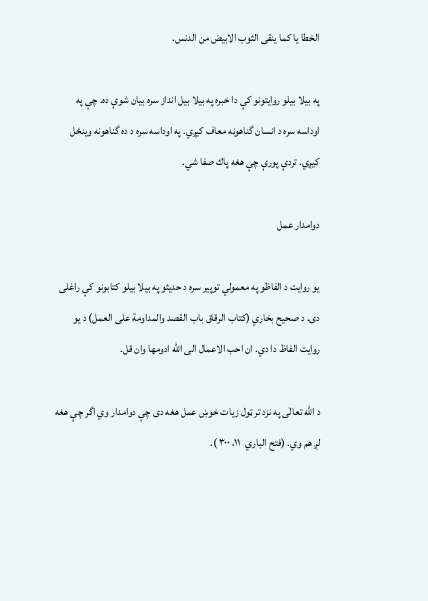الخطا يا کما ينقى الثوب الابيض من الدنس.

په بيلا بيلو روايتونو کې دا خبره په بيلا بيل انداز سره بيان شوې ده. چې په اوداسه سره د انسان گناهونه معاف کيږي. په اوداسه سره د ده گناهونه وينځل کيږي. تردې پورې چې هغه پاك صفا شي.

دوامدار عمل

يو روايت د الفاظو په معمولي توپير سره د حديثو په بيلا بيلو کتابونو کې راغلى دى. د صحيح بخاري (کتاب الرقاق باب القصد والمداومة على العمل) د يو روايت الفاظ دا دي. ان احب الاعمال الى الله ادومها وان قل.

د الله تعالٰى په نزد تر ټول زيات خوښ عمل هغه دى چې دوامدار وي اگر چې هغه لږ هم وي. (فتح الباري  ١١، ٣٠٠ ).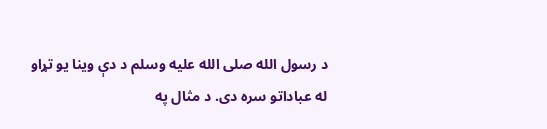د رسول الله صلى الله عليه وسلم د دې وينا يو تړاو له عباداتو سره دى. د مثال په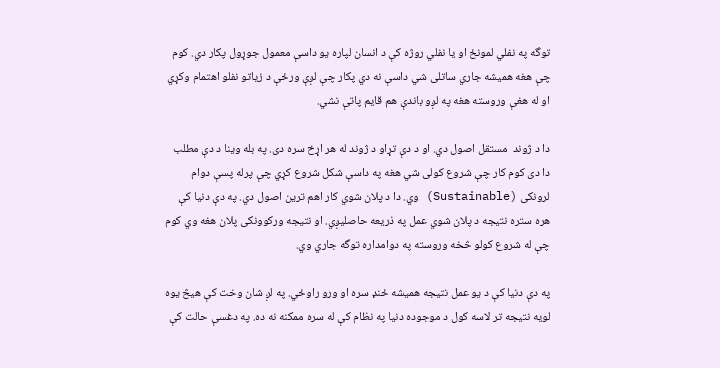توگه په نفلي لمونځ او يا نفلي روژه کې د انسان لپاره يو داسې معمول جوړول پکار دي. کوم چې هغه هميشه جاري ساتلى شي داسې نه دي پکار چې لږې ورځې د زياتو نفلو اهتمام وکړي او له هغې وروسته هغه په لږو باندې هم قايم پاتې نشي.

دا د ژوند  مستقل اصول دي. او د دې تړاو د ژوند له هر اړخ سره دى. په بله وينا د دې مطلب دا دى کوم کار چې شروع کولى شي هغه په داسې شکل شروع کړي چې پرله پسې دوام لرونکى (Sustainable) وي. دا د پلان شوي کار اهم ترين اصول دي. په دې دنيا کې هره ستره نتيجه د پلان شوي عمل په ذريعه حاصليږي. او نتيجه ورکوونکى پلان هغه وي کوم چې له شروع کولو څخه وروسته په دوامداره توگه جاري وي.

په دې دنيا کې د يو عمل نتيجه هميشه ځنډ سره او ورو راوځي. په لږ شان وخت کې هيڅ يوه لويه نتيجه تر لاسه کول د موجوده دنيا په نظام کې له سره ممکنه نه ده. په دغسې حالت کې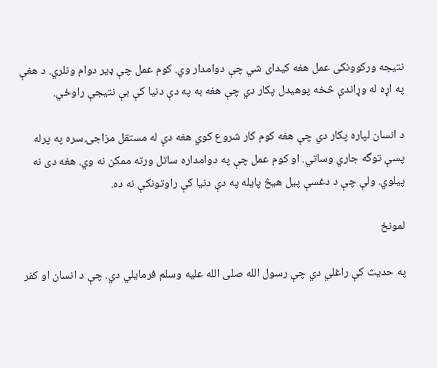نتيجه ورکوونکى عمل هغه کيداى شي چې دوامدار وي. کوم عمل چې ډير دوام ونلري. د هغې په اړه له وړاندې څخه پوهيدل پکار دي چې هغه به په دې دنيا کې بې نتيجې راوځي.

د انسان لپاره پکار دي چې هغه کوم کار شروع کوي هغه دې له مستقل مزاجۍ سره په پرله پسې توگه جاري وساتي. او کوم عمل چې په دوامداره ساتل ورته ممکن نه وي. هغه دى نه پيلوي. ولې چې د دغسې پيل هيڅ پايله په دې دنيا کې راوتونکې نه ده.

لمونځ

په حديث کې راغلي دي چې رسول الله صلى الله عليه وسلم فرمايلي دي. چې د انسان او کفر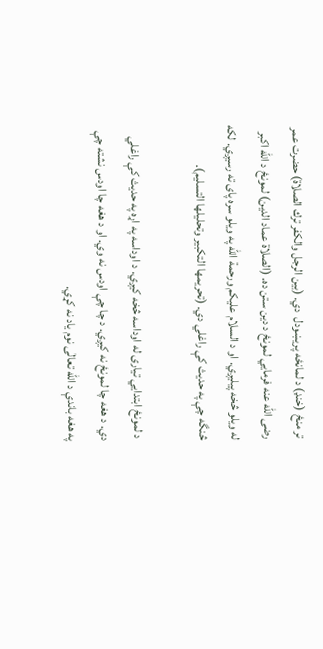تر منځ (خنډ) د لمانځه پريښودل  دي. (بين الرجل والکفر ترك الصلاة) حضرت عمر رضى الله عنه فرمايي لمونځ د دين ستن ده. (الصلاة عماد الدين) لمونځ د الله اکبر له ويلو څخه پيليږي. او د السلام عليکم ورحمة الله په ويلو سره پاى ته رسيږي. لکه څنگه چې په حديث کې راغلي دي. (تحريمها التکبير وتحليلها التسليم).

 د لمونځ ابتدايي تيارى له اوداسه څخه کيږي. د اوداسه په اړه په حديث کې راغلي دي. د هغه چا لمونځ نه کيږي. د چا چې اودس نه وي. او د هغه چا اودس نشته چې په هغه باندې د الله تعالٰى نوم ياد نه کړي.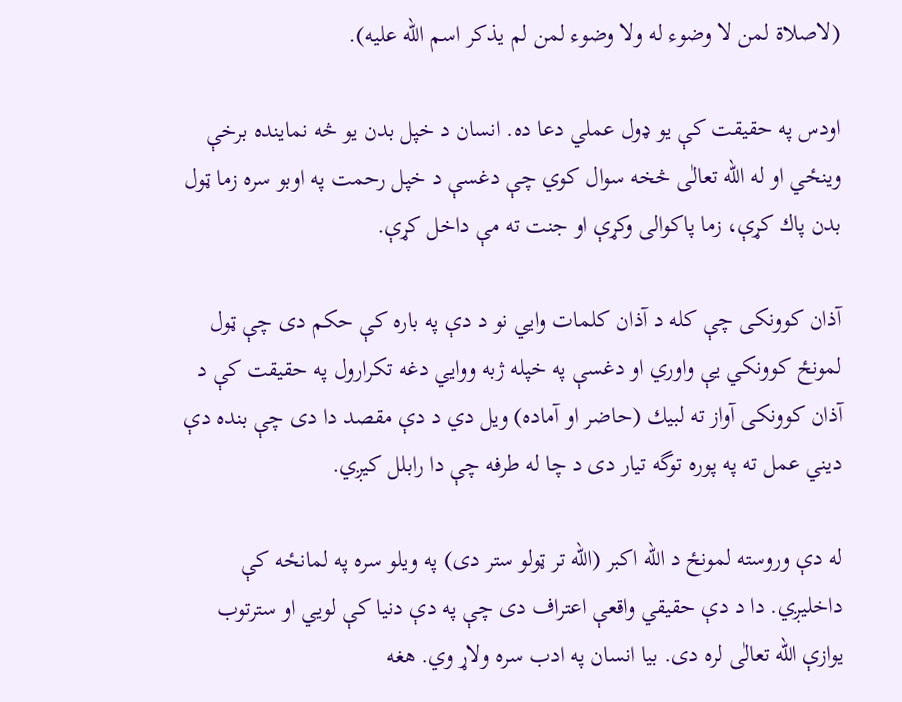(لاصلاة لمن لا وضوء له ولا وضوء لمن لم يذکر اسم الله عليه).

اودس په حقيقت کې يو ډول عملي دعا ده. انسان د خپل بدن يو څه نماينده برخې وينځي او له الله تعالٰى څخه سوال کوي چې دغسې د خپل رحمت په اوبو سره زما ټول بدن پاك کړې، زما پاکوالى وکړې او جنت ته مې داخل کړې.

آذان کوونکى چې کله د آذان کلمات وايي نو د دې په باره کې حکم دى چې ټول لمونځ کوونکي يې واوري او دغسې په خپله ژبه ووايي دغه تکرارول په حقيقت کې د آذان کوونکى آواز ته لبيك (حاضر او آماده) ويل دي د دې مقصد دا دى چې بنده دې ديني عمل ته په پوره توگه تيار دى د چا له طرفه چې دا رابلل کيږي.

له دې وروسته لمونځ د الله اکبر (الله تر ټولو ستر دى) په ويلو سره په لمانځه کې داخليږي. دا د دې حقيقي واقعې اعتراف دى چې په دې دنيا کې لويي او سترتوب يوازې الله تعالٰى لره دى. بيا انسان په ادب سره ولاړ وي. هغه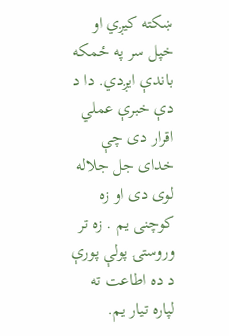ښکته کيږي او خپل سر په ځمکه باندې ايږدي. دا د دې خبرې عملي اقرار دى چې خداى جل جلاله لوى دى او زه کوچنى يم . زه تر وروستۍ پولې پورې د ده اطاعت ته لپاره تيار يم.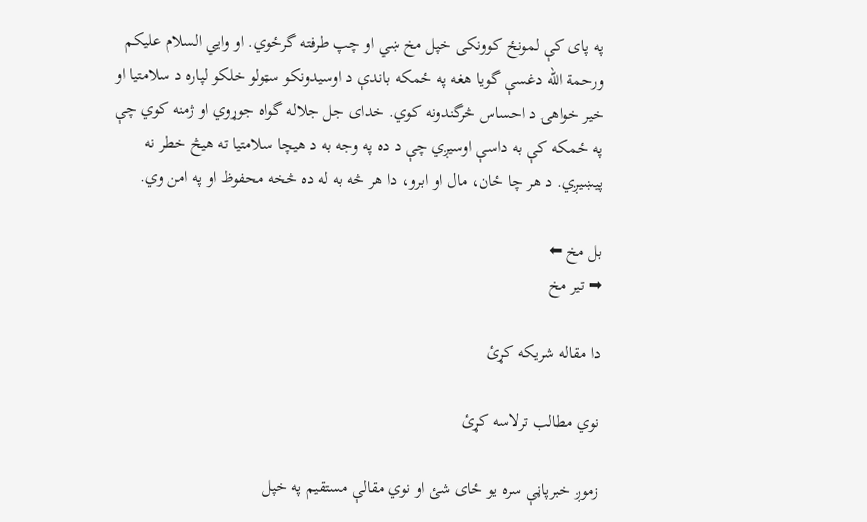په پاى کې لمونځ کوونکى خپل مخ ښي او چپ طرفته گرځوي. او وايي السلام عليکم ورحمة الله دغسې گويا هغه په ځمکه باندې د اوسيدونکو سټولو خلکو لپاره د سلامتيا او خير خواهۍ د احساس څرگندونه کوي. خداى جل جلاله گواه جوړوي او ژمنه کوي چې په ځمکه کې به داسې اوسيږي چې د ده په وجه به د هيچا سلامتيا ته هيڅ خطر نه پيښيږي. د هر چا ځان، مال او ابرو، دا هر څه به له ده څخه محفوظ او په امن وي.

بل مخ ⬅
➡ تیر مخ

دا مقاله شریکه کړئ

نوي مطالب ترلاسه کړئ

زموږ خبرپاڼې سره یو ځای شئ او نوي مقالې مستقیم په خپل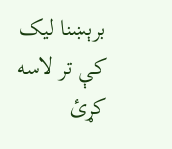برېښنا لیک کې تر لاسه کړئ